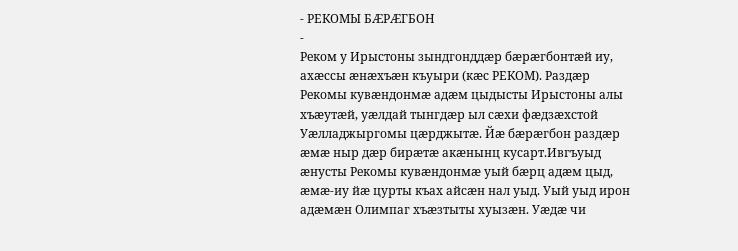- РЕКОМЫ БÆРÆГБОН
-
Реком у Ирыстоны зындгонддæр бæрæгбонтæй иу, ахæссы æнæхъæн къуыри (кæс РЕКОМ). Раздæр Рекомы кувæндонмæ адæм цыдысты Ирыстоны алы хъæутæй, уæлдай тынгдæр ыл сæхи фæдзæхстой Уæлладжыргомы цæрджытæ. Йæ бæрæгбон раздæр æмæ ныр дæр бирæтæ акæнынц кусарт.Ивгъуыд æнусты Рекомы кувæндонмæ уый бæрц адæм цыд, æмæ-иу йæ цурты къах айсæн нал уыд. Уый уыд ирон адæмæн Олимпаг хъæзтыты хуызæн. Уæдæ чи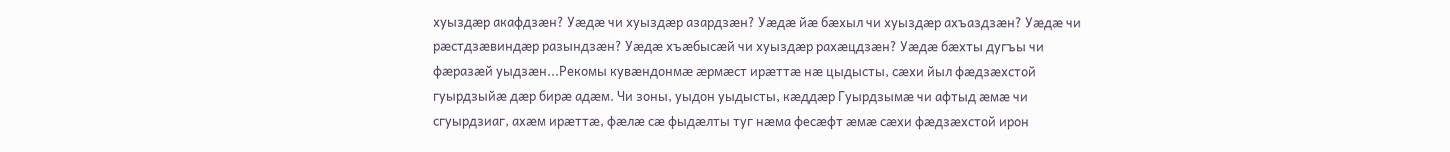хуыздæр акафдзæн? Уæдæ чи хуыздæр азардзæн? Уæдæ йæ бæхыл чи хуыздæр ахъаздзæн? Уæдæ чи рæстдзæвиндæр разындзæн? Уæдæ хъæбысæй чи хуыздæр рахæцдзæн? Уæдæ бæхты дугъы чи фæразæй уыдзæн...Рекомы кувæндонмæ æрмæст ирæттæ нæ цыдысты, сæхи йыл фæдзæхстой гуырдзыйæ дæр бирæ адæм. Чи зоны, уыдон уыдысты, кæддæр Гуырдзымæ чи афтыд æмæ чи сгуырдзиаг, ахæм ирæттæ, фæлæ сæ фыдæлты туг нæма фесæфт æмæ сæхи фæдзæхстой ирон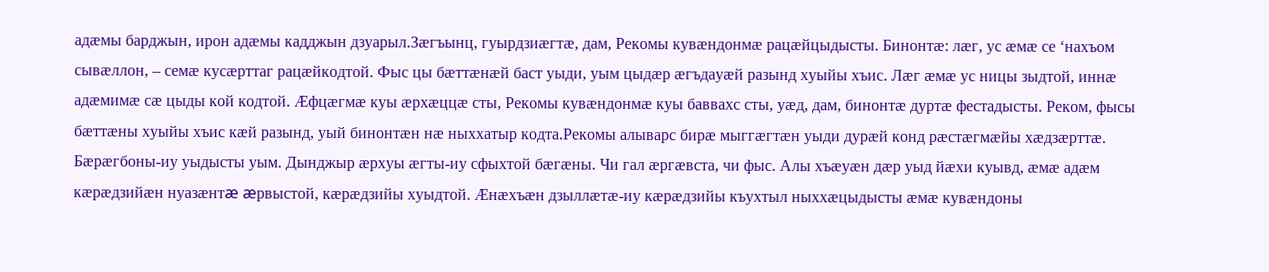адæмы барджын, ирон адæмы кадджын дзуарыл.Зæгъынц, гуырдзиæгтæ, дам, Рекомы кувæндонмæ рацæйцыдысты. Бинонтæ: лæг, ус æмæ се ‘нахъом сывæллон, – семæ кусæрттаг рацæйкодтой. Фыс цы бæттæнæй баст уыди, уым цыдæр æгъдауæй разынд хуыйы хъис. Лæг æмæ ус ницы зыдтой, иннæ адæмимæ сæ цыды кой кодтой. Æфцæгмæ куы æрхæццæ сты, Рекомы кувæндонмæ куы баввахс сты, уæд, дам, бинонтæ дуртæ фестадысты. Реком, фысы бæттæны хуыйы хъис кæй разынд, уый бинонтæн нæ ныххатыр кодта.Рекомы алыварс бирæ мыггæгтæн уыди дурæй конд рæстæгмæйы хæдзæрттæ. Бæрæгбоны-иу уыдысты уым. Дынджыр æрхуы æгты-иу сфыхтой бæгæны. Чи гал æргæвста, чи фыс. Алы хъæуæн дæр уыд йæхи куывд, æмæ адæм кæрæдзийæн нуазæнтæ æрвыстой, кæрæдзийы хуыдтой. Æнæхъæн дзыллæтæ-иу кæрæдзийы къухтыл ныххæцыдысты æмæ кувæндоны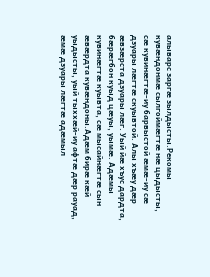алыварс заргæ зылдысты.Рекомы кувæндонмæ сылгоймæгтæ нæ цыдысты, сæ кувинæгтæ-иу барвыстой æмæ-иу сæ дзуары лæгтæ скуывтой. Алы хъæу дæр æвзæрста дзуары лæг. Уый йæ хъус дардта, бæрæгбон куыд цæуы, уымæ. Адæмы кувинæгтæ куывта, сæ мысайнæгтæ сын æвæрдта кувæндоны.Адæм бирæ кæй уыдысты, уый тыххæй-иу афтæ дæр рауад, æмæ дзуары лæгтæ адæмыл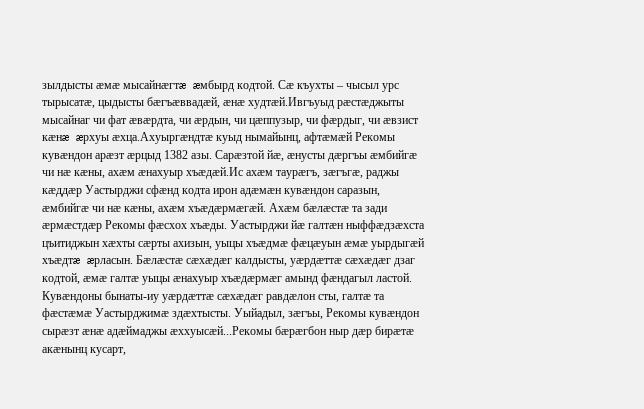зылдысты æмæ мысайнæгтæ æмбырд кодтой. Сæ къухты – чысыл урс тырысатæ, цыдысты бæгъæввадæй, æнæ худтæй.Ивгъуыд рæстæджыты мысайнаг чи фат æвæрдта, чи æрдын, чи цæппузыр, чи фæрдыг, чи æвзист кæнæ æрхуы æхца.Ахуыргæндтæ куыд нымайынц, афтæмæй Рекомы кувæндон арæзт æрцыд 1382 азы. Сарæзтой йæ, æнусты дæргъы æмбийгæ чи нæ кæны, ахæм æнахуыр хъæдæй.Ис ахæм таурæгъ, зæгъгæ, раджы кæддæр Уастырджи сфæнд кодта ирон адæмæн кувæндон саразын, æмбийгæ чи нæ кæны, ахæм хъæдæрмæгæй. Ахæм бæлæстæ та зади æрмæстдæр Рекомы фæсхох хъæды. Уастырджи йæ галтæн ныффæдзæхста цъитиджын хæхты сæрты ахизын, уыцы хъæдмæ фæцæуын æмæ уырдыгæй хъæдтæ æрласын. Бæлæстæ сæхæдæг калдысты, уæрдæттæ сæхæдæг дзаг кодтой, æмæ галтæ уыцы æнахуыр хъæдæрмæг амынд фæндагыл ластой. Кувæндоны бынаты-иу уæрдæттæ сæхæдæг равдæлон сты, галтæ та фæстæмæ Уастырджимæ здæхтысты. Уыйадыл, зæгъы, Рекомы кувæндон сырæзт æнæ адæймаджы æххуысæй...Рекомы бæрæгбон ныр дæр бирæтæ акæнынц кусарт,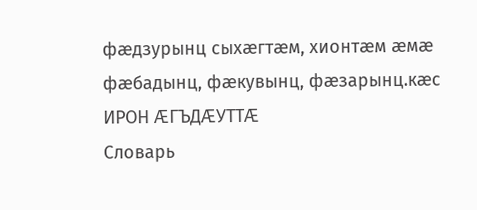фæдзурынц сыхæгтæм, хионтæм æмæ фæбадынц, фæкувынц, фæзарынц.кæс ИРОН ÆГЪДÆУТТÆ
Словарь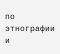по этнографии и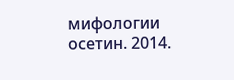мифологии осетин. 2014.